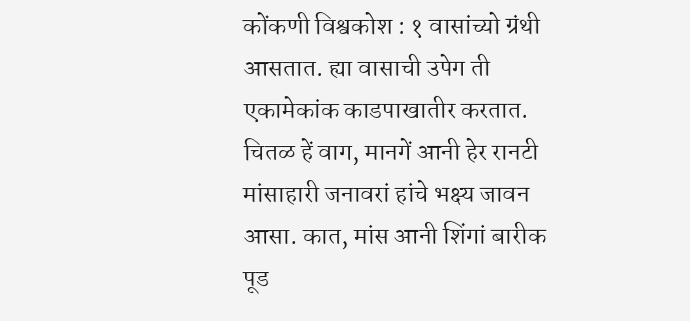कोंकणी विश्वकोश : १ वासांच्यो ग्रंथी आसतात. ह्या वासाची उपेग ती एकामेकांक काडपाखातीर करतात. चितळ हें वाग, मानगें आनी हेर रानटी मांसाहारी जनावरां हांचे भक्ष्य जावन आसा. कात, मांस आनी शिंगां बारीक पूड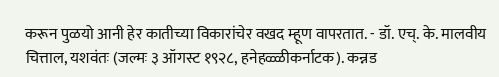करून पुळयो आनी हेर कातीच्या विकारांचेर वखद म्हूण वापरतात. - डॉ. एच्. के. मालवीय चित्ताल, यशवंतः (जल्मः ३ ऑगस्ट १९२८, हनेहळ्ळीकर्नाटक). कन्नड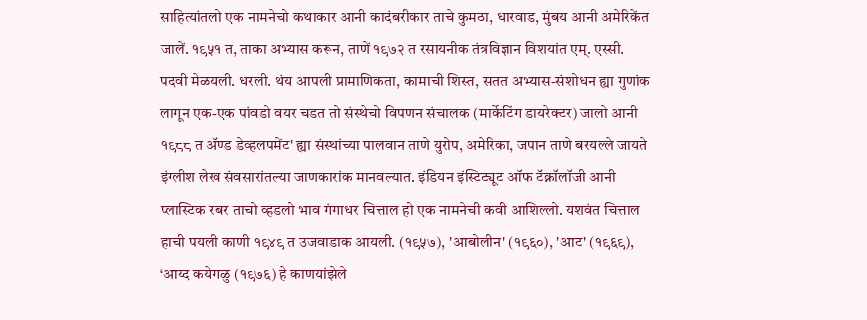साहित्यांतलो एक नामनेचो कथाकार आनी कादंबरीकार ताचे कुमठा, धारवाड, मुंबय आनी अमेरिकेंत जालें. १९५१ त, ताका अभ्यास करून, ताणें १९७२ त रसायनीक तंत्रविज्ञान विशयांत एम्. एस्सी. पदवी मेळयली. धरली. थंय आपली प्रामाणिकता, कामाची शिस्त, सतत अभ्यास-संशोधन ह्या गुणांक लागून एक-एक पांवडो वयर चडत तो संस्थेचो विपणन संचालक (मार्केटिंग डायरेक्टर) जालो आनी १९८८ त ॲण्ड डेव्हलपमेंट' ह्या संस्थांच्या पालवान ताणे युरोप, अमेरिका, जपान ताणे बरयल्ले जायते इंग्लीश लेख संवसारांतल्या जाणकारांक मानवल्यात. इंडियन इंस्टिट्यूट ऑफ टॅक्नॉलॉजी आनी प्लास्टिक रबर ताचो व्हडलो भाव गंगाधर चित्ताल हो एक नामनेची कवी आशिल्लो. यशवंत चित्ताल हाची पयली काणी १९४९ त उजवाडाक आयली. (१९५७), 'आबोलीन' (१९६०), 'आट' (१९६९), ‘आय्द कयेगळु (१९७६) हे काणयांझेले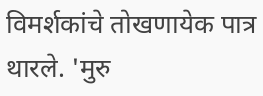विमर्शकांचे तोखणायेक पात्र थारले. 'मुरु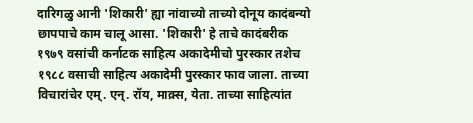दारिगळु आनी 'शिकारी' ह्या नांवाच्यो ताच्यो दोनूय कादंबन्यो छापपाचे काम चालू आसा. 'शिकारी' हे ताचे कादंबरीक १९७९ वसांची कर्नाटक साहित्य अकादेमीचो पुरस्कार तशेच १९८८ वसाची साहित्य अकादेमी पुरस्कार फाव जाला. ताच्या विचारांचेर एम्. एन्. रॉय, माक्र्स, येता. ताच्या साहित्यांत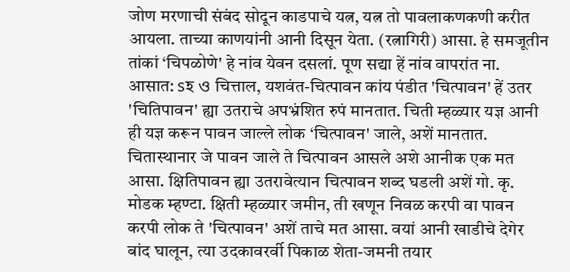जोण मरणाची संबंद सोदून काडपाचे यत्न, यत्न तो पावलाकणकणी करीत आयला. ताच्या काणयांनी आनी दिसून येता. (रत्नागिरी) आसा. हे समजूतीन तांकां ‘चिपळोणे' हे नांव येवन दसलां. पूण सद्या हें नांव वापरांत ना. आसात: sহ ও चित्ताल, यशवंत-चित्पावन कांय पंडीत 'चित्पावन' हें उतर 'चितिपावन' ह्या उतराचे अपभ्रंशित रुपं मानतात. चिती म्हळ्यार यज्ञ आनी ही यज्ञ करून पावन जाल्ले लोक ‘चित्पावन' जाले, अशें मानतात. चितास्थानार जे पावन जाले ते चित्पावन आसले अशे आनीक एक मत आसा. क्षितिपावन ह्या उतरावेत्यान चित्पावन शब्द घडली अशें गो. कृ. मोडक म्हण्टा. क्षिती म्हळ्यार जमीन, ती खणून निवळ करपी वा पावन करपी लोक ते 'चित्पावन' अशें ताचे मत आसा. वयां आनी खाडीचे देगेर बांद घालून, त्या उदकावरर्वी पिकाळ शेता-जमनी तयार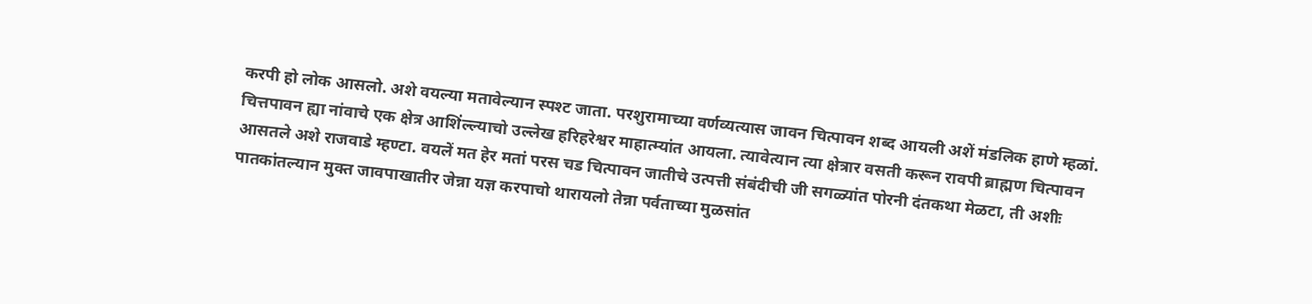करपी हो लोक आसलो. अशे वयल्या मतावेल्यान स्पश्ट जाता. परशुरामाच्या वर्णव्यत्यास जावन चित्पावन शब्द आयली अशें मंडलिक हाणे म्हळां. चित्तपावन ह्या नांवाचे एक क्षेत्र आशिंल्ल्याचो उल्लेख हरिहरेश्वर माहात्म्यांत आयला. त्यावेत्यान त्या क्षेत्रार वसती करून रावपी ब्राह्मण चित्पावन आसतले अशे राजवाडे म्हण्टा. वयलें मत हेर मतां परस चड चित्पावन जातीचे उत्पत्ती संबंदीची जी सगळ्यांत पोरनी दंतकथा मेळटा, ती अशीः पातकांतल्यान मुक्त जावपाखातीर जेन्ना यज्ञ करपाचो थारायलो तेन्ना पर्वताच्या मुळसांत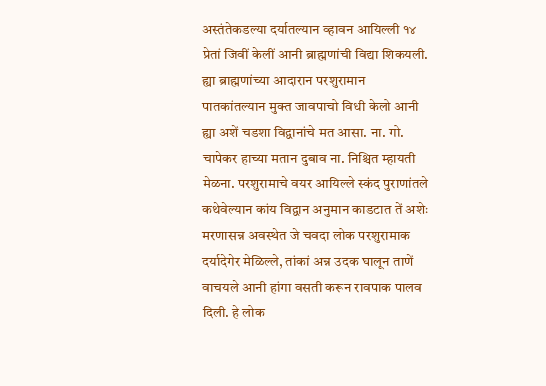अस्तंतेकडल्या दर्यातल्यान व्हावन आयिल्ली १४ प्रेतां जिवीं केलीं आनी ब्राह्मणांची विद्या शिकयली. ह्या ब्राह्मणांच्या आदारान परशुरामान पातकांतल्यान मुक्त जावपाचो विधी केलो आनी ह्या अशें चडशा विद्वानांचे मत आसा. ना. गो. चापेकर हाच्या मतान दुबाव ना. निश्चित म्हायती मेळना. परशुरामाचे वयर आयिल्ले स्कंद पुराणांतले कथेवेल्यान कांय विद्वान अनुमान काडटात तें अशेः मरणासन्न अवस्थेत जे चवदा लोक परशुरामाक दर्यादेगेर मेळिल्ले, तांकां अन्न उदक घालून ताणें वाचयले आनी हांगा वसती करून रावपाक पालव दिली. हे लोक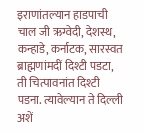इराणांतल्यान हाडपाची चाल जी ऋग्वेदी, देशस्थ, कन्हाडे, कर्नाटक, सारस्वत ब्राह्मणांमदीं दिश्टी पडटा, ती चित्पावनांत दिश्टी पडना. त्यावेल्यान ते दिल्ली अशें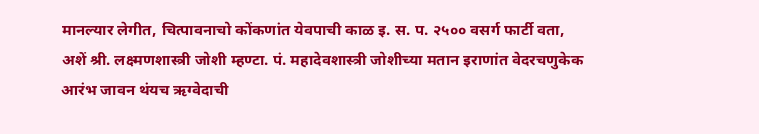मानल्यार लेगीत, चित्पावनाचो कोंकणांत येवपाची काळ इ. स. प. २५०० वसर्ग फार्टी वता, अशें श्री. लक्ष्मणशास्त्री जोशी म्हण्टा. पं. महादेवशास्त्री जोशीच्या मतान इराणांत वेदरचणुकेक आरंभ जावन थंयच ऋग्वेदाची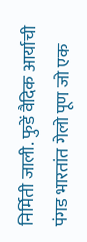निर्मिती जाली. फुडें वैदिक आर्याची पंगड भारतांत गेलो पूण जो एक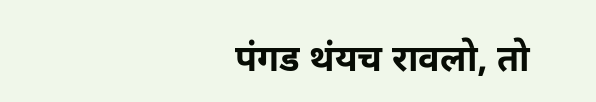पंगड थंयच रावलो, तो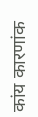कांय कारणांक